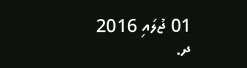01 ޖުލައި 2016
ދ.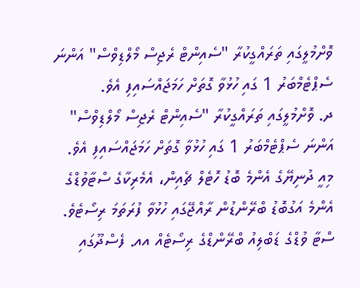ވޮށްމުލީގައި ތަރައްގީކުރާ "ސެއިންޓް ރެޖިސް މޯލްޑިވްސް" އަންނަ ސެޕްޓެމްބަރު 1 ގައި ހުޅުވާ ގޮތަށް ހަމަޖައްސައިފި އެވެ.
ދ. ވޮށްމުލީގައި ތަރައްގީކުރާ "ސެއިންޓް ރެޖިސް މޯލްޑިވްސް" އަންނަ ސެޕްޓެމްބަރު 1 ގައި ހުޅުވާ ގޮތަށް ހަމަޖައްސައިފި އެވެ.
މިއީ ދުނިޔޭގެ އެންމެ ބޮޑު ހޮޓެލް ޗެއިން، އެމެރިކާގެ ސްޓާވުޑްގެ އެންމެ އަގުބޮޑު ބްރޭންޑުން ރާއްޖޭގައި ހުޅުވާ ފުރަތަމަ ރިސޯޓެވެ. ސްޓާ ވުޑްގެ ޑަބްލިއު ބްރޭންޑްގެ ރިސޯޓެއް އއ. ފެސްދޫގައި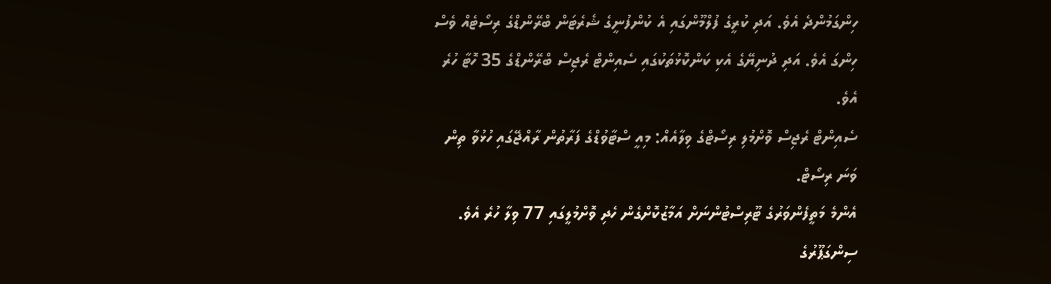ހިންގަމުންދެ އެވެ. އަދި ކުރީގެ ފުލްމޫންގައި އެ ކުންފުނީގެ ޝެރެޓަން ބްރޭންޑްގެ ރިސޯޓެއް ވެސް ހިންގަ އެވެ. އަދި ދުނިޔޭގެ އެކި ކަންކޮޅުތަކުގައި ސެއިންޓް ރެޖިސް ބްރޭންޑްގެ 35 ހޮޓާ ހުރެ އެވެ.
ސެއިންޓް ރެޖިސް ވޮށްމުލި ރިސޯޓްގެ ވިލާއެއް: މިއީ ސްޓާވުޑްގެ ފަރާތުން ރާއްޖޭގައި ހުޅުވާ ތިން ވަނަ ރިސޯޓް.
އެންމެ މަތީފެންވަރުގެ ޓޫރިސްޓުންނަށް އަމާޒުކޮށްގެން ހެދި ވޮށްމުލީގައި 77 ވިލާ ހުރެ އެވެ. ސިންގަޕޫރުގެ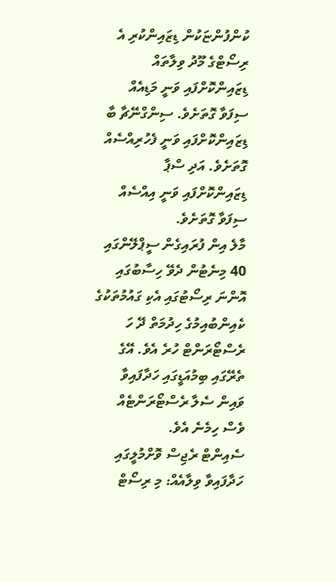ކުންފުންޏަކުން ޑިޒައިންކުރި އެ ރިސޯޓްގެ މޫދު ވިލާތައް ޑިޒައިންކޮށްފައި ވަނީ މަޑިއެއް ސިފަވާ ގޮތަށެވެ. ސިންގްނޭޗާ ބާ ޑިޒައިންކޮށްފައި ވަނީ ފެހުރިއްސެއް ގޮތަށެވެ. އަދި ސްޕާ ޑިޒައިންކޮށްފައި ވަނީ އިއްސެއް ސިފަވާ ގޮތަށެވެ.
މާލެ އިން ފުރައިގެން ސީޕްލޭންގައި 40 މިނެޓުން ދެވޭ ހިސާބުގައި އޮންނަ ރިސޯޓުގައި އެކި ގައުމުތަކުގެ ކެއިންބުއިމުގެ ހިދުމަތް ދޭ ހަ ރެސްޓޯރަންޓް ހުރެ އެވެ. އޭގެ ތެރޭގައި ބިމުއަޑީގައި ހަދާފައިވާ ވައިން ސެލާ ރެސްޓޯރަންޓެއް ވެސް ހިމެނެ އެވެ.
ސެއިންޓް ރެޖިސް ވޮށްމުލީގައި ހަދާފައިވާ ވިލާއެއް: މި ރިސޯޓް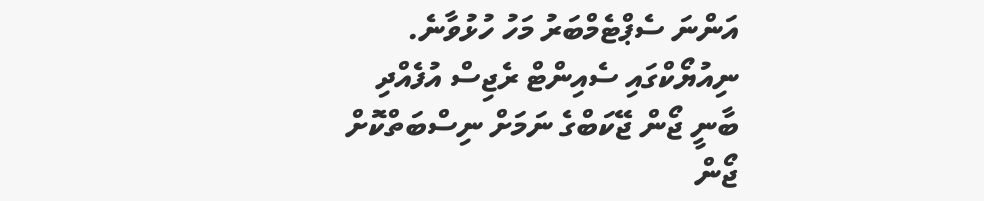އަންނަ ސެޕްޓެމްބަރު މަހު ހުޅުވާނެ.
ނިއުޔޯކްގައި ސެއިންޓް ރެޖިސް އުފެއްދި ބާނީ ޖޯން ޖޭކަބްގެ ނަމަށް ނިސްބަތްކޮށް ޖޯން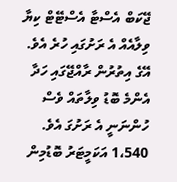ޖޭކަބް އެސްޓާ އެސްޓޭޓް ކިޔާ ވިލާއެއް އެ ރަށުގައި ހުރެ އެވެ. އޭގެ އިތުރުން ރާއްޖޭގައި ހަދާ އެންމެ ބޮޑު ވިލާތައް ވެސް ހުންނަނީ އެ ރަށުގަ އެވެ. 1،540 އަކަމީޓަރު ބޮޑުމިން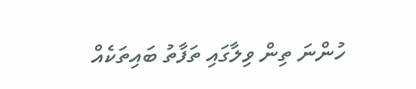ހުންނަ ތިން ވިލާގައި ތަފާތު ބައިތަކެއް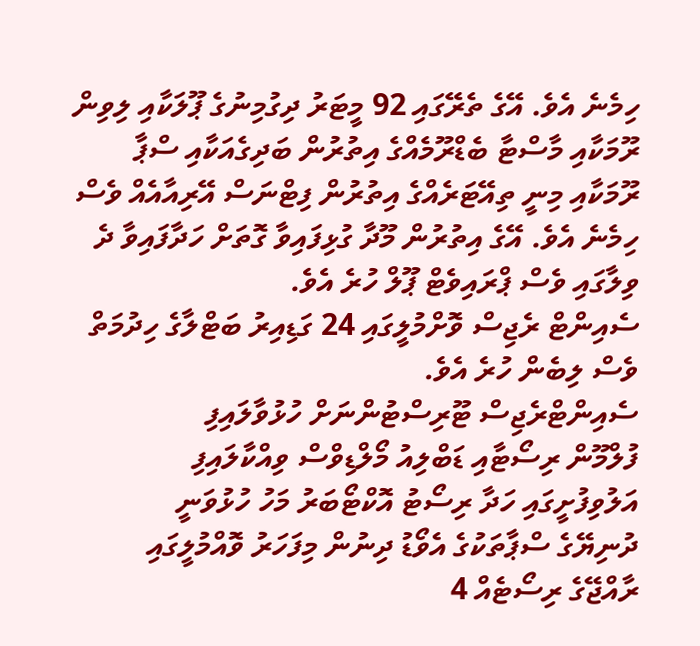ހިމެނެ އެވެ. އޭގެ ތެރޭގައި 92 މީޓަރު ދިގުމިނުގެ ޕޫލަކާއި ލިވިން ރޫމަކާއި މާސްޓާ ބެޑްރޫމެއްގެ އިތުރުން ބަދިގެއަކާއި ސްޕާ ރޫމަކާއި މިނީ ތިއޭޓަރެއްގެ އިތުރުން ފިޓްނަސް އޭރިއާއެއް ވެސް ހިމެނެ އެވެ. އޭގެ އިތުރުން މޫދާ ގުޅިފައިވާ ގޮތަށް ހަދާފައިވާ ދެ ވިލާގައި ވެސް ޕްރައިވެޓް ޕޫލް ހުރެ އެވެ.
ސެއިންޓް ރެޖިސް ވޮށްމުލީގައި 24 ގަޑިއިރު ބަޓްލާގެ ހިދުމަތް ވެސް ލިބެން ހުރެ އެވެ.
ސެއިންޓްރެޖިސް ޓޫރިސްޓުންނަށް ހުޅުވާލައިފި
ފުލްމޫން ރިސޯޓާއި ޑަބްލިއު މޯލްޑިވްސް ވިއްކާލައިފި
އަލުވިފުށީގައި ހަދާ ރިސޯޓު އޮކްޓޯބަރު މަހު ހުޅުވަނީ
ދުނިޔޭގެ ސްޕާތަކުގެ އެވޯޑު ދިނުން މިފަހަރު ވޮއްމުލީގައި
ރާއްޖޭގެ ރިސޯޓެއް 4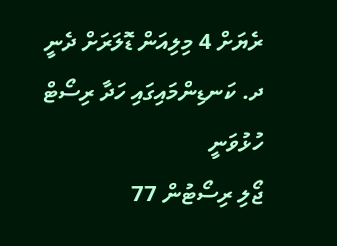ރެޔަށް 4 މިލިއަން ޑޮލަރަށް ދެނީ
ދ. ކަނޑިންމައިގައި ހަދާ ރިސޯޓް ހުޅުވަނީ
ޖޯލި ރިސޯޓުން 77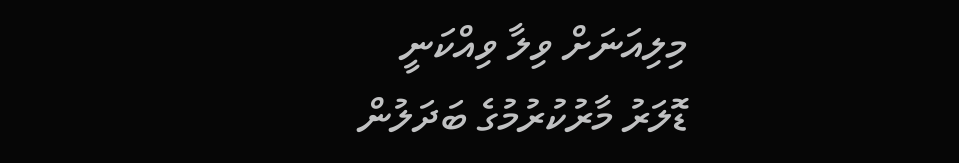މިލިއަނަށް ވިލާ ވިއްކަނީ
ޑޮލަރު މާރުކުރުމުގެ ބަދަލުން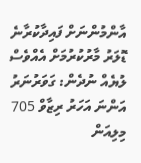އާންމުންނަށް ފައިދާކުރާނެ
ޑޮލަރު މާރުކުރުމަށް އެއްވެސް ލުޔެއް ނުދެން: ގަވަރުނަރު
އަންނަ އަހަރު ރިޒާވް 705 މިލިއަން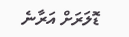ޑޮލަރަށް އަރާނެ